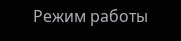Режим работы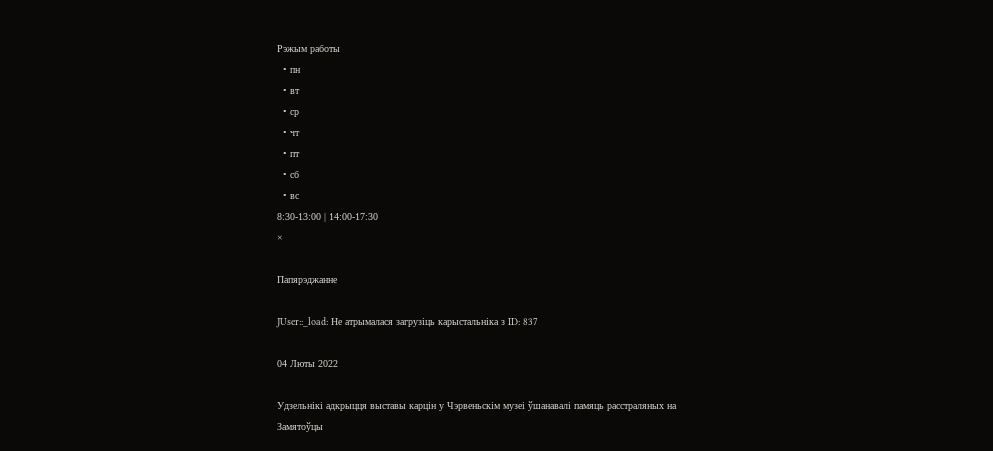Рэжым работы
  • пн
  • вт
  • ср
  • чт
  • пт
  • сб
  • вс
8:30-13:00 | 14:00-17:30
×

Папярэджанне

JUser::_load: Не атрымалася загрузіць карыстальніка з ID: 837

04 Люты 2022

Удзельнікі адкрыцця выставы карцін у Чэрвеньскім музеі ўшанавалі памяць расстраляных на Замятоўцы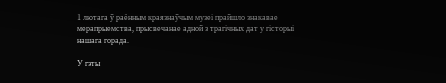1 лютага ў раённым краязнаўчым музеі прайшло знакавае мерапрыемства, прысвечанае адной з трагічных дат у гісторыі нашага горада.

У гэты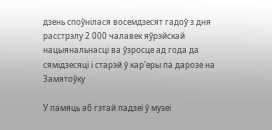дзень споўнілася восемдзесят гадоў з дня расстрэлу 2 000 чалавек яўрэйскай нацыянальнасці ва ўзросце ад года да сямідзесяці і старэй ў кар'еры па дарозе на Замятоўку

У памяць аб гэтай падзеі ў музеі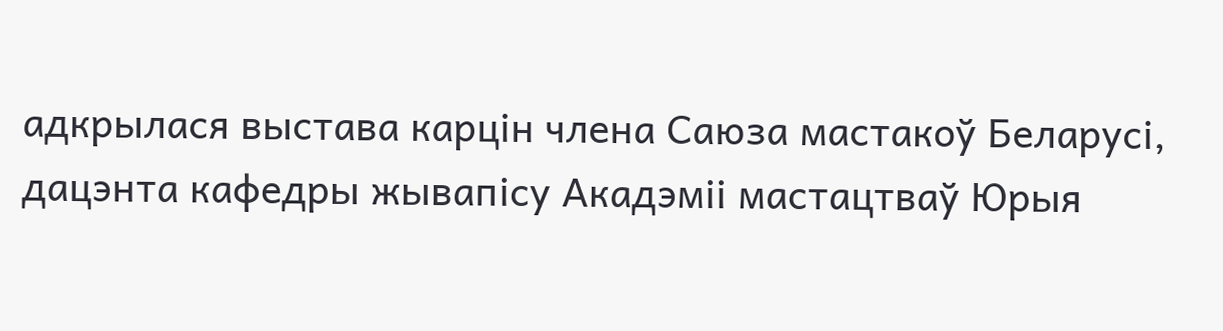адкрылася выстава карцін члена Саюза мастакоў Беларусі, дацэнта кафедры жывапісу Акадэміі мастацтваў Юрыя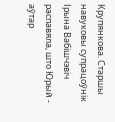Крупянкова. Старшы навуковы супрацоўнік Ірына Вабішчэвіч распавяла, што Юрый - аўтар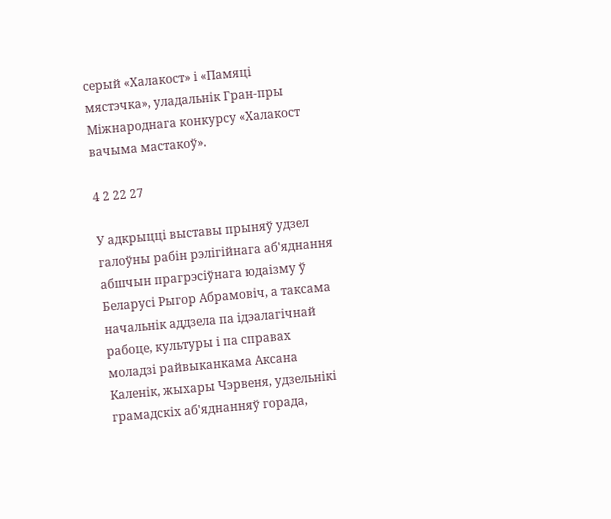серый «Халакост» і «Памяці мястэчка», уладальнік Гран-пры Міжнароднага конкурсу «Халакост вачыма мастакоў».

4 2 22 27

У адкрыцці выставы прыняў удзел галоўны рабін рэлігійнага аб'яднання абшчын прагрэсіўнага юдаізму ў Беларусі Рыгор Абрамовіч, а таксама начальнік аддзела па ідэалагічнай рабоце, культуры і па справах моладзі райвыканкама Аксана Каленік, жыхары Чэрвеня, удзельнікі грамадскіх аб'яднанняў горада,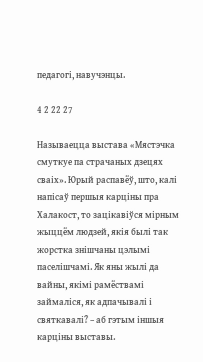педагогі, навучэнцы.

4 2 22 27

Называецца выстава «Мястэчка смуткуе па страчаных дзецях сваіх». Юрый распавёў, што, калі напісаў першыя карціны пра Халакост, то зацікавіўся мірным жыццём людзей, якія былі так жорстка знішчаны цэлымі паселішчамі. Як яны жылі да вайны, якімі рамёствамі займаліся, як адпачывалі і святкавалі? – аб гэтым іншыя карціны выставы.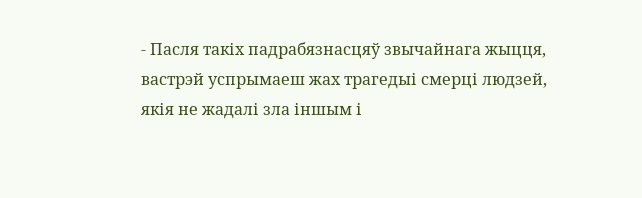- Пасля такіх падрабязнасцяў звычайнага жыцця, вастрэй успрымаеш жах трагедыі смерці людзей, якія не жадалі зла іншым і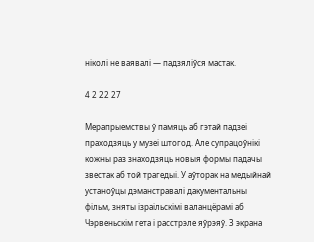ніколі не ваявалі — падзяліўся мастак.

4 2 22 27

Мерапрыемствы ў памяць аб гэтай падзеі праходзяць у музеі штогод. Але супрацоўнікі кожны раз знаходзяць новыя формы падачы звестак аб той трагедыі. У аўторак на медыйнай устаноўцы дэманстравалі дакументальны фільм, зняты iзраільскімі валанцёрамі аб Чэрвеньскім гета і расстрэле яўрэяў. З экрана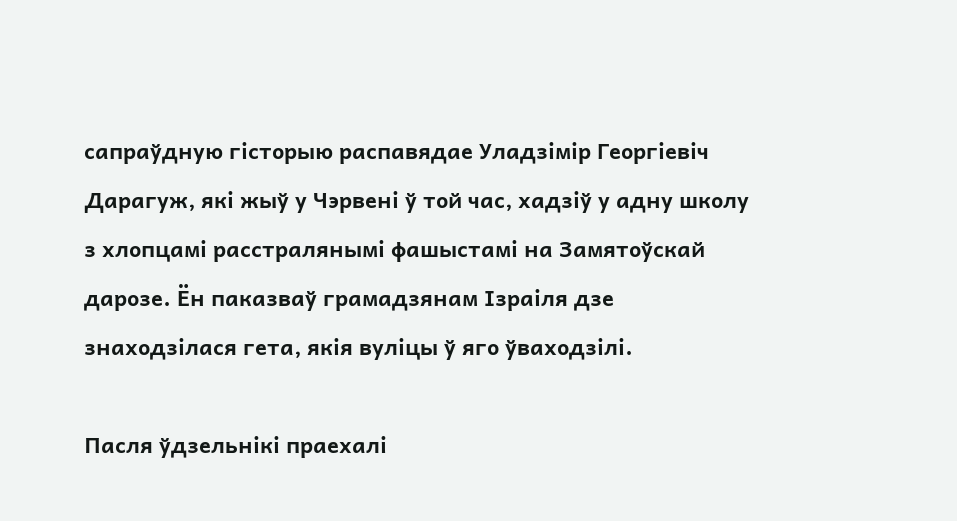сапраўдную гісторыю распавядае Уладзімір Георгіевіч Дарагуж, які жыў у Чэрвені ў той час, хадзіў у адну школу з хлопцамі расстралянымі фашыстамі на Замятоўскай дарозе. Ён паказваў грамадзянам Ізраіля дзе знаходзілася гета, якія вуліцы ў яго ўваходзілі.

Пасля ўдзельнікі праехалі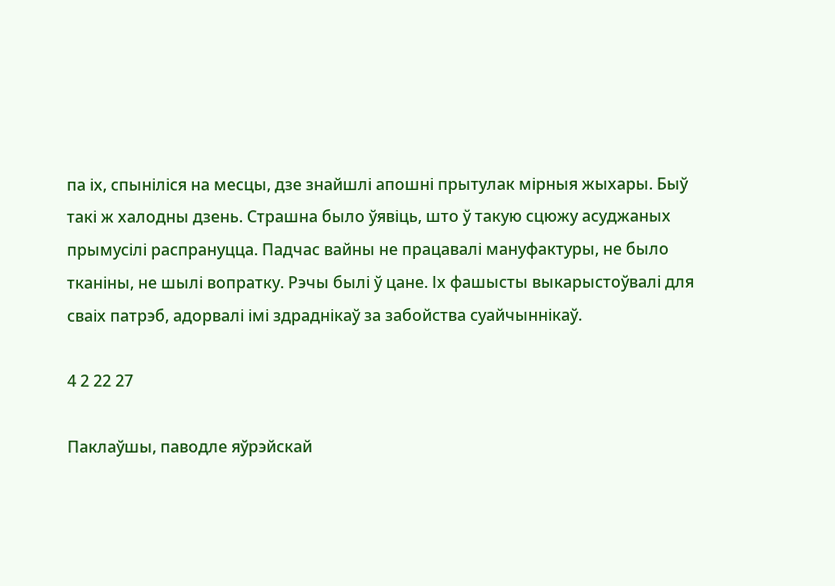па іх, спыніліся на месцы, дзе знайшлі апошні прытулак мірныя жыхары. Быў такі ж халодны дзень. Страшна было ўявіць, што ў такую сцюжу асуджаных прымусілі распрануцца. Падчас вайны не працавалі мануфактуры, не было тканіны, не шылі вопратку. Рэчы былі ў цане. Іх фашысты выкарыстоўвалі для сваіх патрэб, адорвалі імі здраднікаў за забойства суайчыннікаў.

4 2 22 27

Паклаўшы, паводле яўрэйскай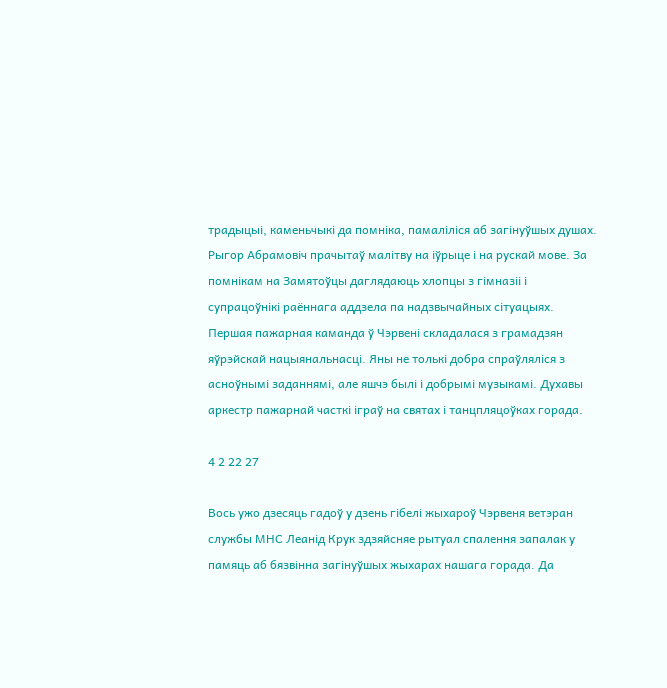традыцыі, каменьчыкі да помніка, памаліліся аб загінуўшых душах. Рыгор Абрамовіч прачытаў малітву на іўрыце і на рускай мове. За помнікам на Замятоўцы даглядаюць хлопцы з гімназіі і супрацоўнікі раённага аддзела па надзвычайных сітуацыях. Першая пажарная каманда ў Чэрвені складалася з грамадзян яўрэйскай нацыянальнасці. Яны не толькі добра спраўляліся з асноўнымі заданнямі, але яшчэ былі і добрымі музыкамі. Духавы аркестр пажарнай часткі іграў на святах і танцпляцоўках горада.

4 2 22 27

Вось ужо дзесяць гадоў у дзень гібелі жыхароў Чэрвеня ветэран службы МНС Леанід Крук здзяйсняе рытуал спалення запалак у памяць аб бязвінна загінуўшых жыхарах нашага горада. Да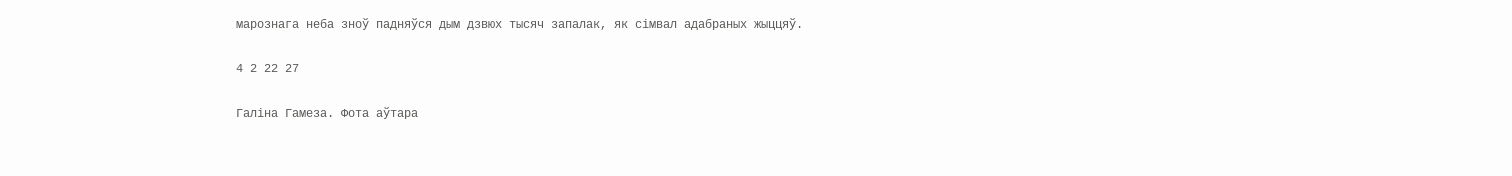марознага неба зноў падняўся дым дзвюх тысяч запалак, як сімвал адабраных жыццяў.

4 2 22 27

Галіна Гамеза. Фота аўтара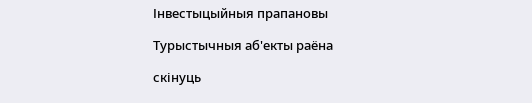Інвестыцыйныя прапановы

Турыстычныя аб'екты раёна

скінуць